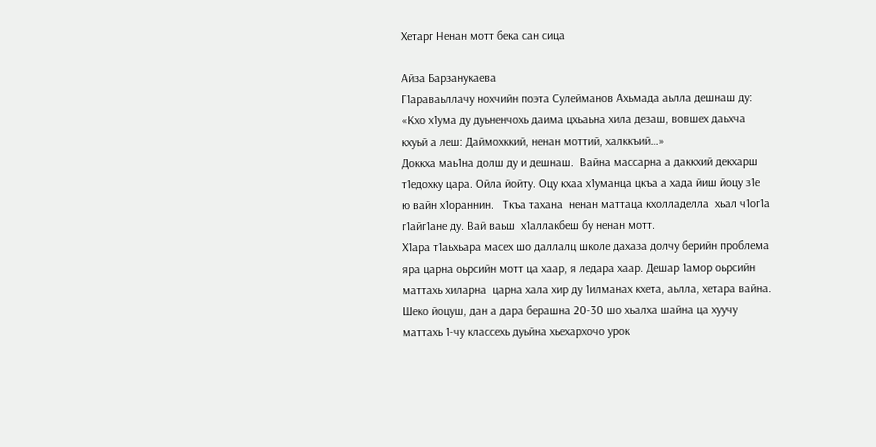Хетарг Ненан мотт бека сан сица

Айза Барзанукаева
Г1араваьллачу нохчийн поэта Сулейманов Ахьмада аьлла дешнаш ду: «Кхо х1ума ду дуьненчохь даима цхьаьна хила дезаш, вовшех даьхча кхуьй а леш: Даймохккий, ненан моттий, халккъий…»
Доккха маь1на долш ду и дешнаш.  Вайна массарна а даккхий декхарш т1едохку цара. Ойла йойту. Оцу кхаа х1уманца цкъа а хада йиш йоцу з1е  ю вайн х1ораннин.   Ткъа тахана  ненан маттаца кхолладелла  хьал ч1ог1а г1айг1ане ду. Вай ваьш  х1аллакбеш бу ненан мотт.
Х1ара т1аьхьара масех шо даллалц школе дахаза долчу берийн проблема яра царна оьрсийн мотт ца хаар, я ледара хаар. Дешар 1амор оьрсийн маттахь хиларна  царна хала хир ду 1илманах кхета, аьлла, хетара вайна. Шеко йоцуш, дан а дара берашна 20-30 шо хьалха шайна ца хуучу маттахь 1-чу классехь дуьйна хьехархочо урок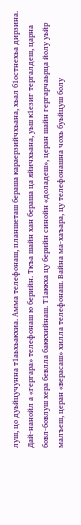луш, цо дуьйцучунна т1аьхьакхиа. Амма телефонаш, планшеташ бераша караерзийчхьана, хьал б1остнехьа дирзина. Дай-нанойл а «гергара» телефонаш ю берийн. Ткъа шайн хан бераша ца яйичхьана, уьш к1езиг тергалдеш, царна бовл-бовлуш хера бевлла баккхийнаш. Т1аккха цу берийн синойн «доладеш», церан шайн гергарчаьрца йолу уьйр малъеш, церан «верасаш» хилла телефонаш. Вайна ма-хаъара, цу телефонашна чохь буьйцуш болу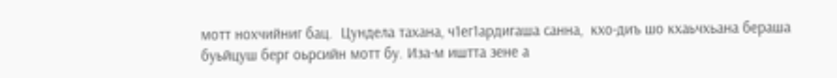мотт нохчийниг бац.  Цундела тахана, ч1ег1ардигаша санна,  кхо-диъ шо кхаьчхьана бераша буьйцуш берг оьрсийн мотт бу. Иза-м иштта зене а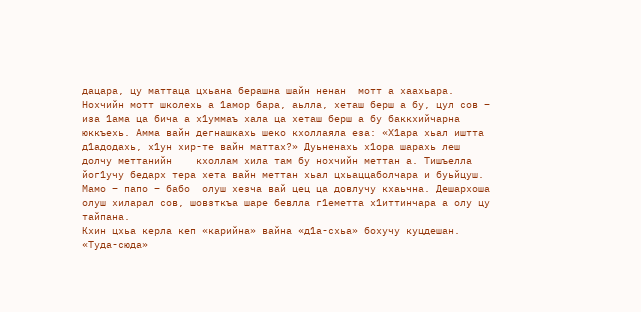дацара, цу маттаца цхьана берашна шайн ненан  мотт а хаахьара. Нохчийн мотт школехь а 1амор бара, аьлла, хеташ берш а бу, цул сов – иза 1ама ца бича а х1уммаъ хала ца хеташ берш а бу баккхийчарна юккъехь. Амма вайн дегнашкахь шеко кхоллаяла еза: «Х1ара хьал иштта д1адодахь, х1ун хир-те вайн маттах?» Дуьненахь х1ора шарахь леш долчу меттанийн    кхоллам хила там бу нохчийн меттан а. Тишъелла йог1учу бедарх тера хета вайн меттан хьал цхьаццаболчара и буьйцуш. Мамо – папо – бабо  олуш хезча вай цец ца довлучу кхаьчна. Дешархоша олуш хиларал сов, шовзткъа шаре бевлла г1еметта х1иттинчара а олу цу тайпана.
Кхин цхьа керла кеп «карийна» вайна «д1а-схьа» бохучу куцдешан. «Туда-сюда»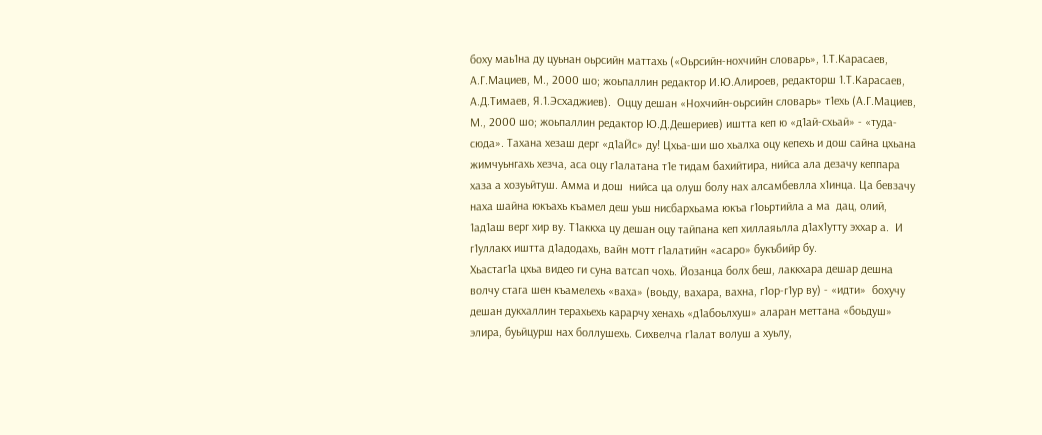боху маь1на ду цуьнан оьрсийн маттахь («Оьрсийн-нохчийн словарь», 1.Т.Карасаев, А.Г.Мациев, М., 2000 шо; жоьпаллин редактор И.Ю.Алироев, редакторш 1.Т.Карасаев, А.Д.Тимаев, Я.1.Эсхаджиев).  Оццу дешан «Нохчийн-оьрсийн словарь» т1ехь (А.Г.Мациев, М., 2000 шо; жоьпаллин редактор Ю.Д.Дешериев) иштта кеп ю «д1ай-схьай» - «туда-сюда». Тахана хезаш дерг «д1аЙс» ду! Цхьа-ши шо хьалха оцу кепехь и дош сайна цхьана жимчуьнгахь хезча, аса оцу г1алатана т1е тидам бахийтира, нийса ала дезачу кеппара хаза а хозуьйтуш. Амма и дош  нийса ца олуш болу нах алсамбевлла х1инца. Ца бевзачу наха шайна юкъахь къамел деш уьш нисбархьама юкъа г1оьртийла а ма  дац, олий, 1ад1аш верг хир ву. Т1аккха цу дешан оцу тайпана кеп хиллаяьлла д1ах1утту эххар а.  И г1уллакх иштта д1адодахь, вайн мотт г1алатийн «асаро» букъбийр бу.
Хьастаг1а цхьа видео ги суна ватсап чохь. Йозанца болх беш, лаккхара дешар дешна волчу стага шен къамелехь «ваха» (воьду, вахара, вахна, г1ор-г1ур ву) - «идти»  бохучу дешан дукхаллин терахьехь карарчу хенахь «д1абоьлхуш» аларан меттана «боьдуш» элира, буьйцурш нах боллушехь. Сихвелча г1алат волуш а хуьлу,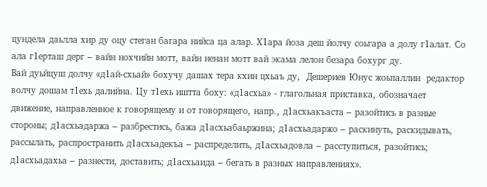цундела даьлла хир ду оцу стеган багара нийса ца алар. Х1ара йоза деш йолчу соьгара а долу г1алат. Со ала г1ерташ дерг – вайн нохчийн мотт, вайн ненан мотт вай экама лелон безара бохург ду.
Вай дуьйцуш долчу «д1ай-схьай» бохучу дашах тера кхин цхьаъ ду,  Дешериев Юнус жоьпаллин  редактор волчу дошам т1ехь далийна. Цу т1ехь иштта боху: «д1асхьа» - глагольная приставка, обозначает движение, направленное к говорящему и от говорящего, напр., д1асхьакъаста – разойтись в разные стороны; д1асхьадаржа – разбрестись, бажа д1асхьабаьржина; д1асхьадаржо – раскинуть, раскидывать, рассылать, распространить д1асхьадекъа – распределить, д1асхьадовла – расступиться, разойтись;  д1асхьадахьа – разнести, доставить; д1асхьаида – бегать в разных направлениях».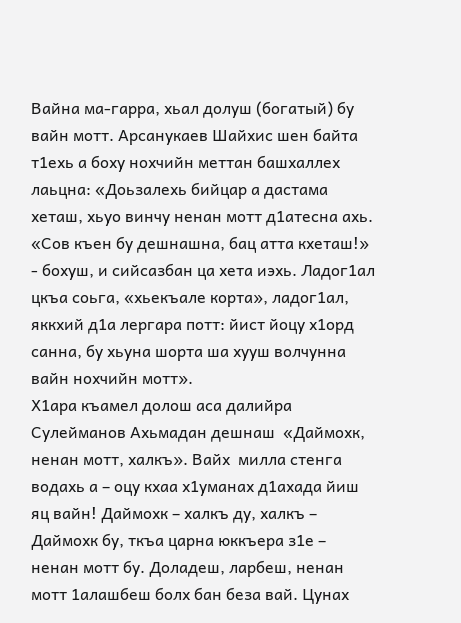Вайна ма-гарра, хьал долуш (богатый) бу вайн мотт. Арсанукаев Шайхис шен байта т1ехь а боху нохчийн меттан башхаллех лаьцна: «Доьзалехь бийцар а дастама хеташ, хьуо винчу ненан мотт д1атесна ахь. «Сов къен бу дешнашна, бац атта кхеташ!» - бохуш, и сийсазбан ца хета иэхь. Ладог1ал цкъа соьга, «хьекъале корта», ладог1ал, яккхий д1а лергара потт: йист йоцу х1орд санна, бу хьуна шорта ша хууш волчунна вайн нохчийн мотт».
Х1ара къамел долош аса далийра Сулейманов Ахьмадан дешнаш  «Даймохк, ненан мотт, халкъ». Вайх  милла стенга водахь а – оцу кхаа х1уманах д1ахада йиш яц вайн! Даймохк – халкъ ду, халкъ – Даймохк бу, ткъа царна юккъера з1е – ненан мотт бу. Доладеш, ларбеш, ненан мотт 1алашбеш болх бан беза вай. Цунах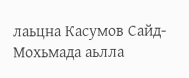лаьцна Касумов Сайд-Мохьмада аьлла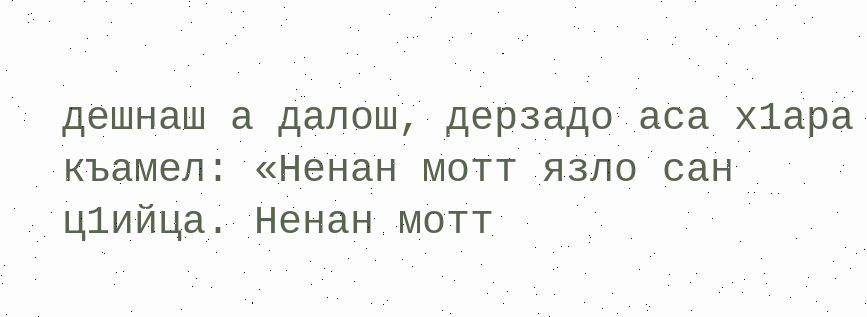дешнаш а далош, дерзадо аса х1ара къамел: «Ненан мотт язло сан ц1ийца. Ненан мотт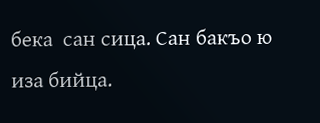бека  сан сица. Сан бакъо ю иза бийца.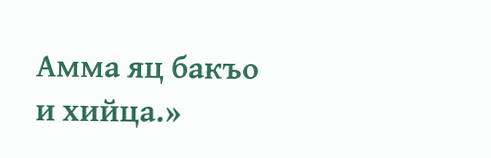Амма яц бакъо и хийца.»